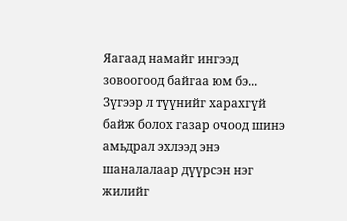Яагаад намайг ингээд зовоогоод байгаа юм бэ...
Зүгээр л түүнийг харахгүй байж болох газар очоод шинэ амьдрал эхлээд энэ шаналалаар дүүрсэн нэг жилийг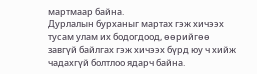мартмаар байна.
Дурлалын бурханыг мартах гэж хичээх тусам улам их бодогдоод, өөрийгөө завгүй байлгах гэж хичээх бүрд юу ч хийж чадахгүй болтлоо ядарч байна.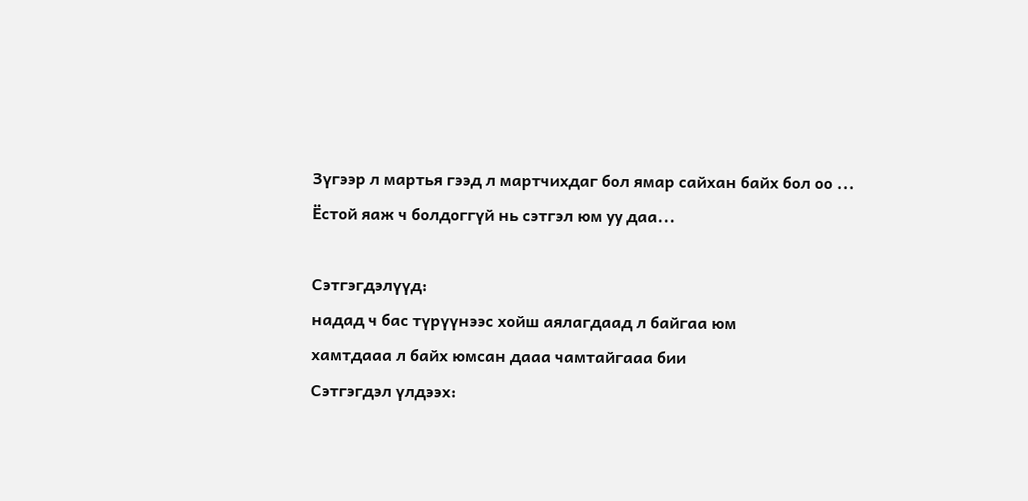Зүгээр л мартья гээд л мартчихдаг бол ямар сайхан байх бол оо ...
Ёстой яаж ч болдоггүй нь сэтгэл юм уу даа...

Сэтгэгдэлүүд:
надад ч бас түрүүнээс хойш аялагдаад л байгаа юм
хамтдааа л байх юмсан дааа чамтайгааа бии
Сэтгэгдэл үлдээх: